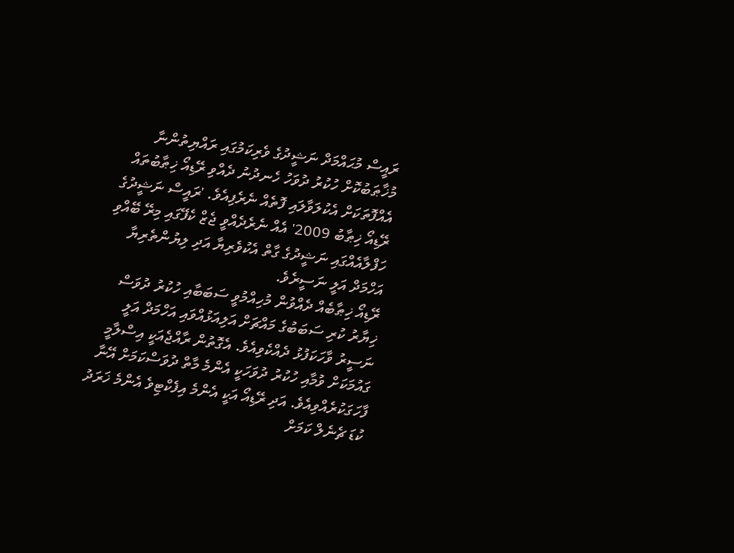ރައީސް މުޙައްމަދް ނަޝީދުގެ ވެރިކަމުގައި ރައްޔިތުންނާ މުޚާޠަބުކޮށް ހުކުރު ދުވަހު ހެނދުނު ދެއްވި ރޭޑިއޯ ޚިޠާބުތައް އެއްފޮތަކަށް އެކުލަވާލައި ފޮތެއް ނެރެފިއެވެ. 'ރައީސް ނަޝީދުގެ ރޭޑިއޯ ޚިޠާބު 2009' އެއް ނެރެދެއްވީ ޖެޒް ކެފޭގައި މިރޭ ބޭއްވި ހަފްލާއެއްގައި ނަޝީދުގެ ގާތް އެކުވެރިޔާ އަދި ލިޔުންތެރިޔާ އަހްމަދް އަލީ ނަސީރެވެ.
ރޭޑިއޯ ޚިޠާބެއް ދެއްވުން މުހިއްމުވީ ސަބަބާއި ހުކުރު ދުވަސް ޚިޔާރު ކުރި ސަބަބުގެ މައްޗަށް އަލިއަޅުއްވައި އަހްމަދް އަލީ ނަސީރު ވާހަކަފުޅު ދެއްކެވިއެވެ. އެގޮތުން ރާއްޖެއަކީ އިސްލާމީ ގައުމަކަށް ވުމާއި ހުކުރު ދުވަހަކީ އެންމެ މާތް ދުވަސްކަމަށް އޭނާ ފާހަގަކުރެއްވިއެވެ. އަދި ރޭޑިއޯ އަކީ އެންމެ އިފެކްޓިވެ އެންމެ ޚަރަދު ކުޑަ ޗެނެލް ކަމަށް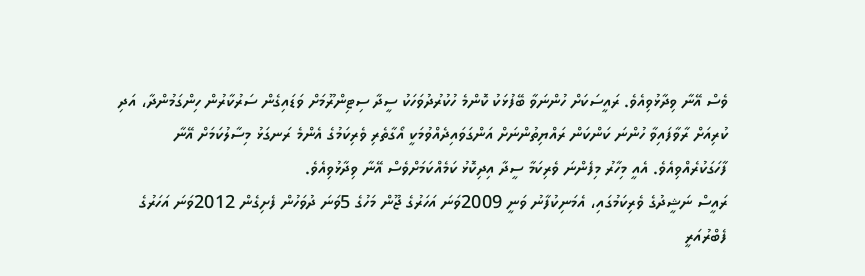ވެސް އޭނާ ވިދާޅުވިއެވެ. ރައީސަކަށް ހުންނަވާ ބޭފުޅަކު ކޮންމެ ހުކުރުދުވަހަކު ސީދާ ސިޓިންރޫމަށް ވަޑައިގެން ސަރުކާރުން ހިންގަމުންދާ، އަދި ކުރިއަށް ރާވާފައިވާ ހުންނަ ކަންކަން ރައްޔިތުންނަށް އަންގަވައިދެއްވުމަކީ އޯގާތެރި ވެރިކަމުގެ އެންމެ ރަނގަޅު މިސާލުކަމަށް އޭނާ ފާހަގަކުރެއްވިއެވެ. އެއީ މިހާރު މިފެންނަ ވެރިކަމާ ސީދާ އިދިކޮޅު ކަމެއްކަމަށްވެސް އޭނާ ވިދާޅުވިއެވެ.
ރައީސް ނަޝީދުގެ ވެރިކަމުގައި، އެމަނިކުފާނު ވަނީ 2009ވަނަ އަހަރުގެ ޖޫން މަހުގެ 5ވަނަ ދުވަހުން ފެށިގެން 2012ވަނަ އަހަރުގެ ފެބްރުއަރީ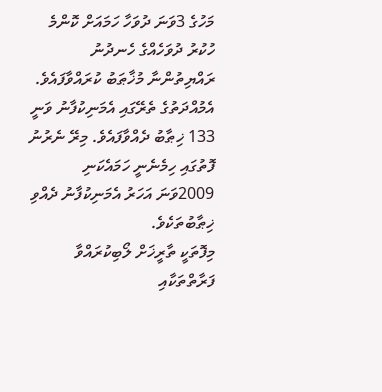މަހުގެ 3ވަނަ ދުވަހާ ހަމައަށް ކޮންމެ ހުކުރު ދުވަހެއްގެ ހެނދުނު ރައްޔިތުންނާ މުޚާޠަބު ކުރައްވާފައެވެ. އެމުއްދަތުގެ ތެރޭގައި އެމަނިކުފާނު ވަނީ 133 ޚިޠާބު ދެއްވާފައެވެ. މިރޭ ނެރުނު ފޮތުގައި ހިމެނެނީ ހަމައެކަނި 2009ވަނަ އަހަރު އެމަނިކުފާނު ދެއްވި ޚިޠާބުތަކެވެ.
މިފޮތަކީ ތާރީޚަށް ލޯބިކުރައްވާ ފަރާތްތަކާއި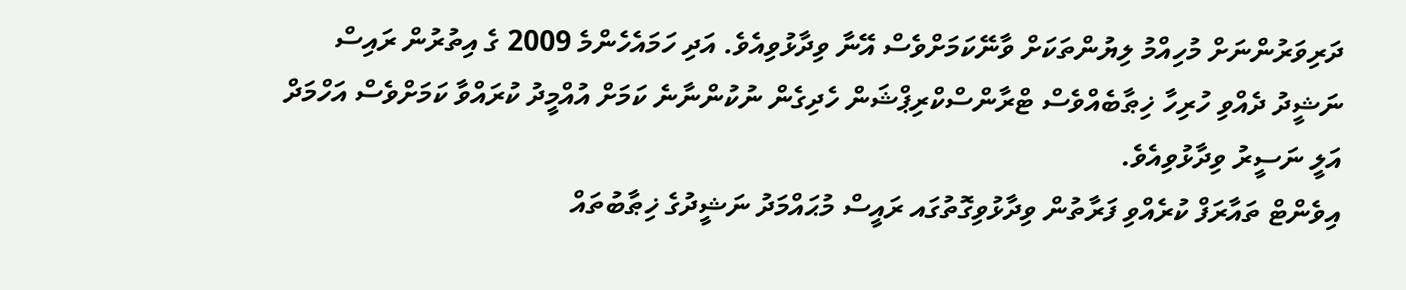ދަރިވަރުންނަށް މުހިއްމު ލިޔުންތަކަށް ވާނޭކަމަށްވެސް އޭނާ ވިދާޅުވިއެވެ. އަދި ހަމައެހެންމެ 2009 ގެ އިތުރުން ރައިސް ނަޝީދު ދެއްވި ހުރިހާ ޚިޠާބެއްވެސް ޓްރާންސްކްރިޕްޝަން ހެދިގެން ނުކުންނާނެ ކަމަށް އުއްމީދު ކުރައްވާ ކަމަށްވެސް އަހްމަދް އަލީ ނަސީރު ވިދާޅުވިއެވެ.
އިވެންޓް ތައާރަފް ކުރެއްވި ފަރާތުން ވިދާޅުވިގޮތުގައ ރައީސް މުޙައްމަދު ނަޝީދުގެ ޚިޠާބުތައް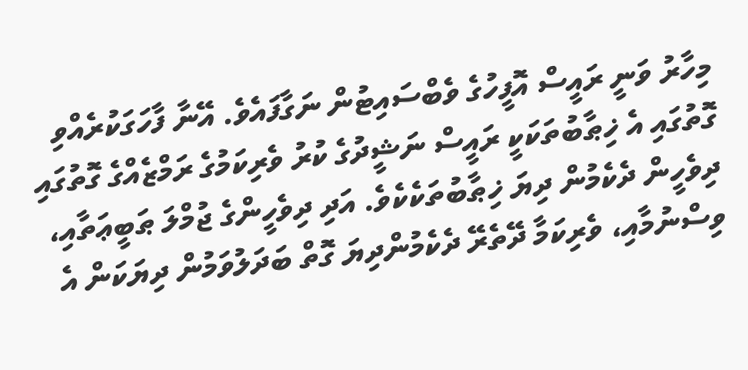މިހާރު ވަނީ ރައީސް އޮފީހުގެ ވެބްސައިޓުން ނަގާފައެވެ. އޭނާ ފާހަގަކުރެއްވި ގޮތުގައި އެ ޚިޠާބުތަކަކީ ރައީސް ނަޝީދުގެ ކުރު ވެރިކަމުގެ ރަމްޒެއްގެ ގޮތުގައި ދިވެހީން ދެކެމުން ދިޔަ ޚިޠާބުތަކެކެވެ. އަދި ދިވެހީންގެ ޖުމްލަ ޠަބީޢަތާއި، ވިސްނުމާއި، ވެރިކަމާ ދޭތެރޭ ދެކެމުންދިޔަ ގޮތް ބަދަލުވަމުން ދިޔަކަން އެ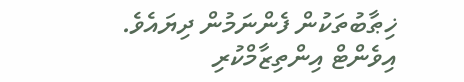ޚިޠާބުތަކުން ފެންނަމުން ދިޔައެވެ.
އިވެންޓް އިންތިޒާމްކުރި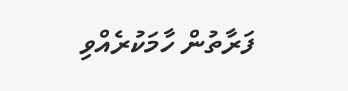ފަރާތުން ހާމަކުރެއްވި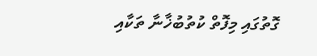ގޮތުގައި މިފޮތް ކުތުބުޚާނާ ތަކާއި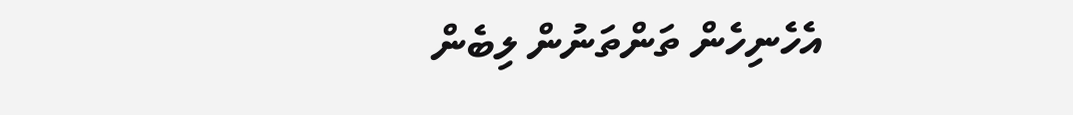އެހެނިހެން ތަންތަނުން ލިބެން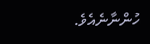ހުންނާނެއެވެ.